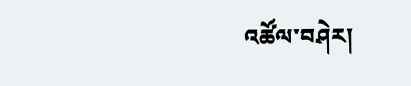འཚོལ་བཤེར།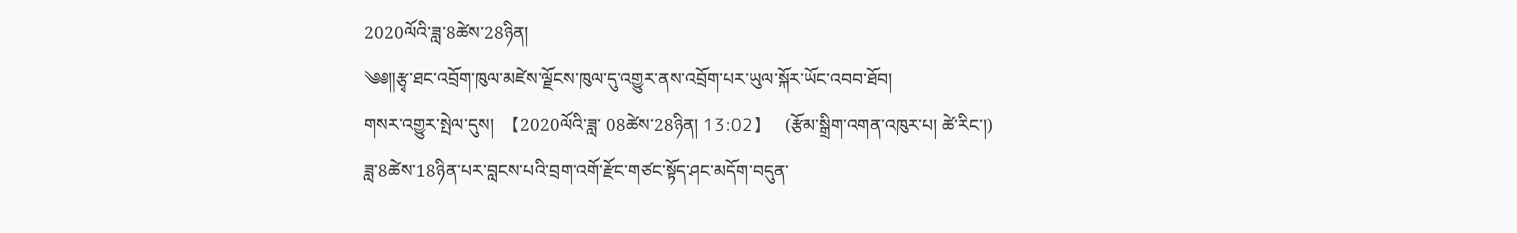2020ལོའི་ཟླ་8ཚེས་28ཉིན།
༄༅༎རྩྭ་ཐང་འབྲོག་ཁུལ་མཛེས་ལྗོངས་ཁུལ་དུ་འགྱུར་ནས་འབྲོག་པར་ཡུལ་སྐོར་ཡོང་འབབ་ཐོབ།
གསར་འགྱུར་སྤེལ་དུས།  【2020ལོའི་ཟླ་ 08ཚེས་28ཉིན། 13:02】   (རྩོམ་སྒྲིག་འགན་འཁུར་པ། ཚེ་རིང་།)
ཟླ་8ཚེས་18ཉིན་པར་བླངས་པའི་བྲག་འགོ་རྫོང་གཙང་སྟོད་ཤང་མདོག་བདུན་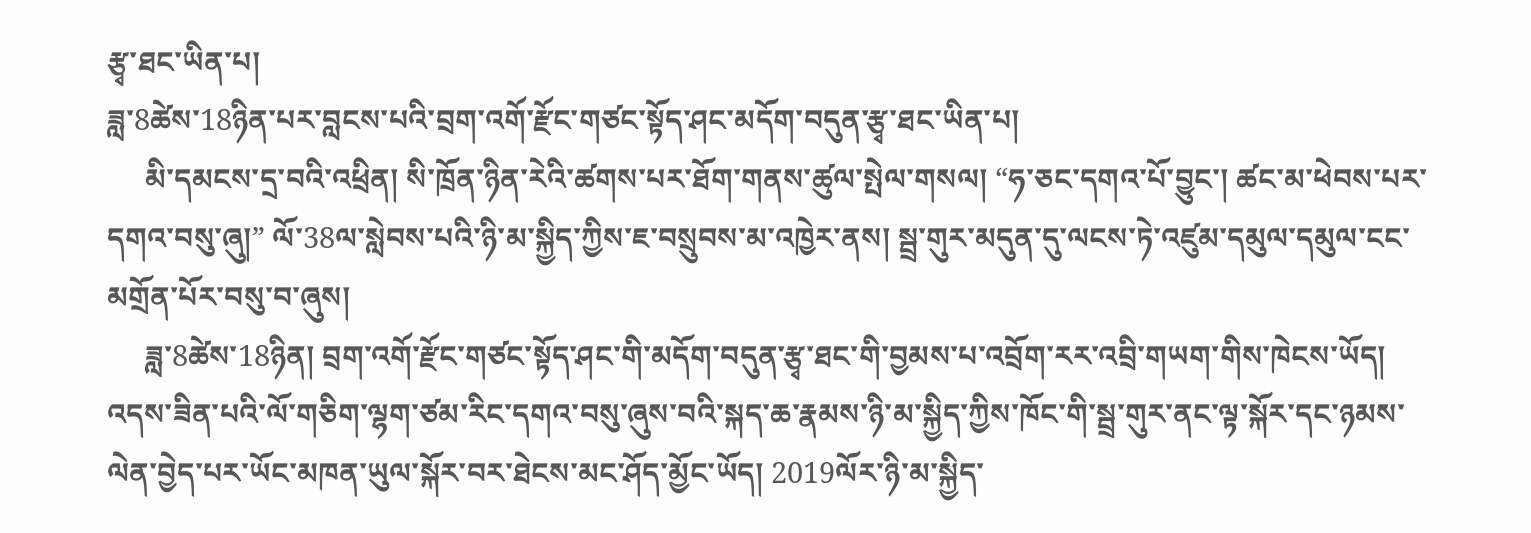རྩྭ་ཐང་ཡིན་པ།
ཟླ་8ཚེས་18ཉིན་པར་བླངས་པའི་བྲག་འགོ་རྫོང་གཙང་སྟོད་ཤང་མདོག་བདུན་རྩྭ་ཐང་ཡིན་པ།
     མི་དམངས་དྲ་བའི་འཕྲིན། སི་ཁྲོན་ཉིན་རེའི་ཚགས་པར་ཐོག་གནས་ཚུལ་སྤེལ་གསལ། “ཧ་ཅང་དགའ་པོ་བྱུང་། ཚང་མ་ཕེབས་པར་དགའ་བསུ་ཞུ།” ལོ་38ལ་སླེབས་པའི་ཉི་མ་སྐྱིད་ཀྱིས་ཇ་བསྲུབས་མ་འཁྱེར་ནས། སྦྲ་གུར་མདུན་དུ་ལངས་ཏེ་འཛུམ་དམུལ་དམུལ་ངང་མགྲོན་པོར་བསུ་བ་ཞུས།
     ཟླ་8ཚེས་18ཉིན། བྲག་འགོ་རྫོང་གཙང་སྟོད་ཤང་གི་མདོག་བདུན་རྩྭ་ཐང་གི་བྱམས་པ་འབྲོག་རར་འབྲི་གཡག་གིས་ཁེངས་ཡོད། འདས་ཟིན་པའི་ལོ་གཅིག་ལྷག་ཙམ་རིང་དགའ་བསུ་ཞུས་བའི་སྐད་ཆ་རྣམས་ཉི་མ་སྐྱིད་ཀྱིས་ཁོང་གི་སྦྲ་གུར་ནང་ལྟ་སྐོར་དང་ཉམས་ལེན་བྱེད་པར་ཡོང་མཁན་ཡུལ་སྐོར་བར་ཐེངས་མང་ཤོད་མྱོང་ཡོད། 2019ལོར་ཉི་མ་སྐྱིད་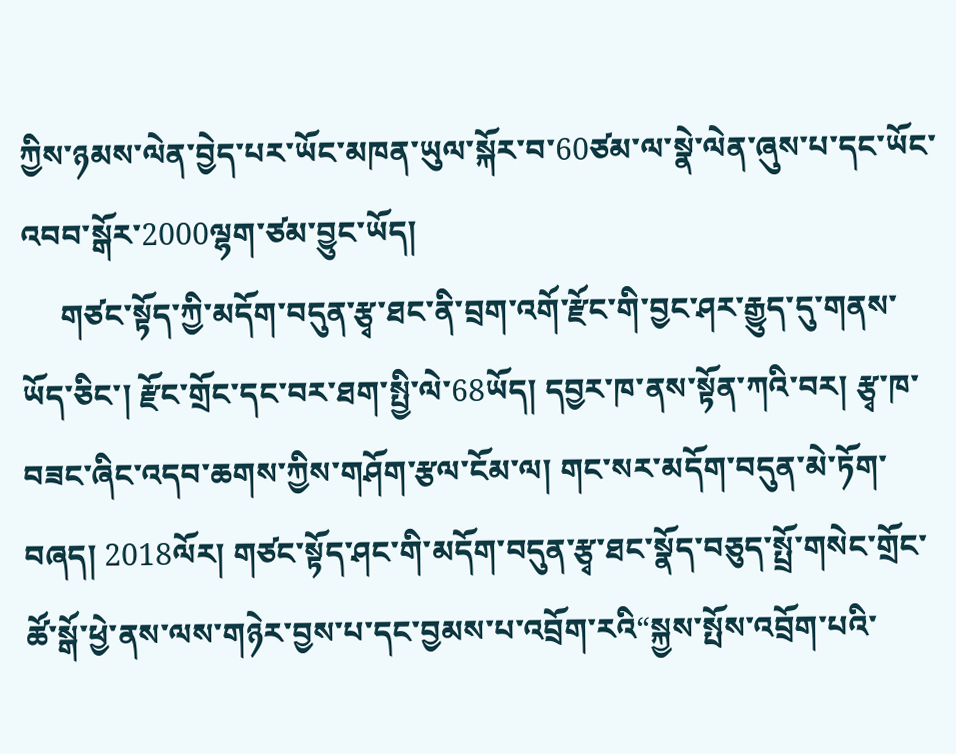ཀྱིས་ཉམས་ལེན་བྱེད་པར་ཡོང་མཁན་ཡུལ་སྐོར་བ་60ཙམ་ལ་སྣེ་ལེན་ཞུས་པ་དང་ཡོང་འབབ་སྒོར་2000ལྷག་ཙམ་བྱུང་ཡོད།
     གཙང་སྟོད་ཀྱི་མདོག་བདུན་རྩྭ་ཐང་ནི་བྲག་འགོ་རྫོང་གི་བྱང་ཤར་རྒྱུད་དུ་གནས་ཡོད་ཅིང་། རྫོང་གྲོང་དང་བར་ཐག་སྤྱི་ལེ་68ཡོད། དབྱར་ཁ་ནས་སྟོན་ཀའི་བར། རྩྭ་ཁ་བཟང་ཞིང་འདབ་ཆགས་ཀྱིས་གཤོག་རྩལ་ངོམ་ལ། གང་སར་མདོག་བདུན་མེ་ཏོག་བཞད། 2018ལོར། གཙང་སྟོད་ཤང་གི་མདོག་བདུན་རྩྭ་ཐང་སྣོད་བཅུད་སྤྲོ་གསེང་གྲོང་ཚོ་སྒོ་ཕྱེ་ནས་ལས་གཉེར་བྱས་པ་དང་བྱམས་པ་འབྲོག་རའི“སྐྱས་སྤོས་འབྲོག་པའི་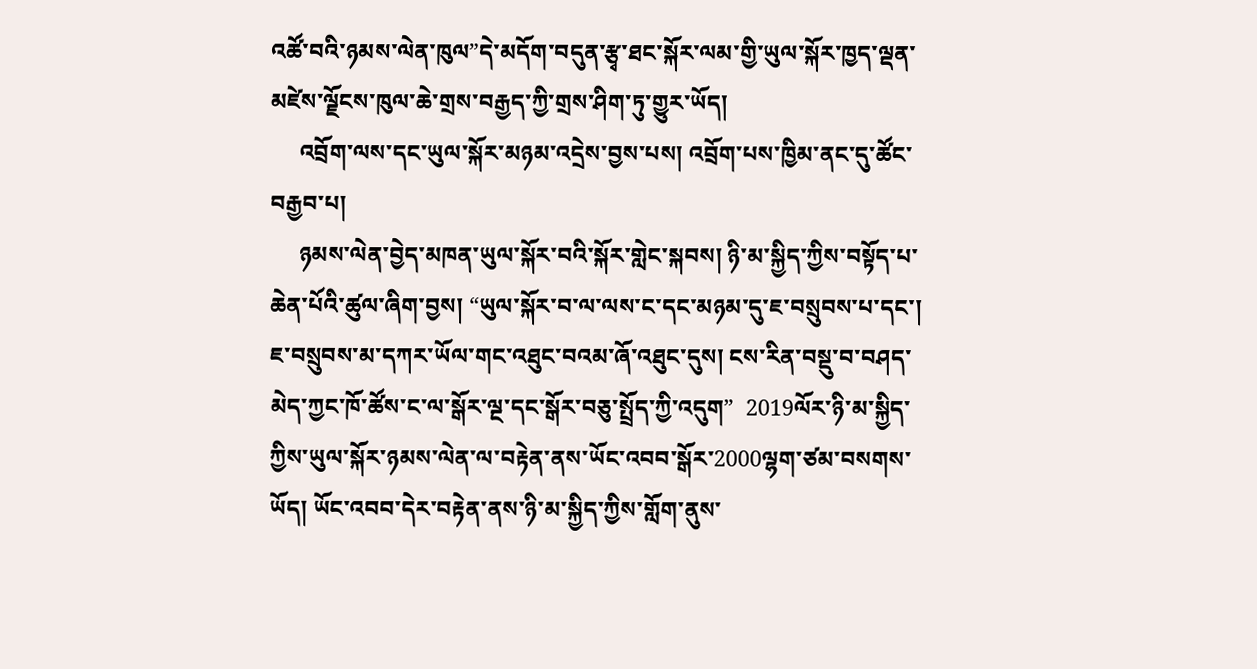འཚོ་བའི་ཉམས་ལེན་ཁུལ”དེ་མདོག་བདུན་རྩྭ་ཐང་སྐོར་ལམ་གྱི་ཡུལ་སྐོར་ཁྱད་ལྡན་མཛེས་ལྗོངས་ཁུལ་ཆེ་གྲས་བརྒྱད་ཀྱི་གྲས་ཤིག་ཏུ་གྱུར་ཡོད།
     འབྲོག་ལས་དང་ཡུལ་སྐོར་མཉམ་འདྲེས་བྱས་པས། འབྲོག་པས་ཁྱིམ་ནང་དུ་ཚོང་བརྒྱབ་པ།
     ཉམས་ལེན་བྱེད་མཁན་ཡུལ་སྐོར་བའི་སྐོར་གླེང་སྐབས། ཉི་མ་སྐྱིད་ཀྱིས་བསྟོད་པ་ཆེན་པོའི་ཚུལ་ཞིག་བྱས། “ཡུལ་སྐོར་བ་ལ་ལས་ང་དང་མཉམ་དུ་ཇ་བསྲུབས་པ་དང་། ཇ་བསྲུབས་མ་དཀར་ཡོལ་གང་འཐུང་བའམ་ཞོ་འཐུང་དུས། ངས་རིན་བསྡུ་བ་བཤད་མེད་ཀྱང་ཁོ་ཚོས་ང་ལ་སྒོར་ལྔ་དང་སྒོར་བཅུ་སྤྲོད་ཀྱི་འདུག”  2019ལོར་ཉི་མ་སྐྱིད་ཀྱིས་ཡུལ་སྐོར་ཉམས་ལེན་ལ་བརྟེན་ནས་ཡོང་འབབ་སྒོར་2000ལྷག་ཙམ་བསགས་ཡོད། ཡོང་འབབ་དེར་བརྟེན་ནས་ཉི་མ་སྐྱིད་ཀྱིས་གློག་ནུས་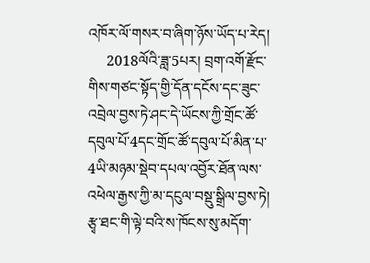འཁོར་ལོ་གསར་བ་ཞིག་ཉོས་ཡོད་པ་རེད།
     2018ལོའི་ཟླ་5པར། བྲག་འགོ་རྫོང་གིས་གཙང་སྟོད་གྱི་དོན་དངོས་དང་ཟུང་འབྲེལ་བྱས་ཏེ་ཤང་དེ་ཡོངས་ཀྱི་གྲོང་ཚོ་དབུལ་པོ་4དང་གྲོང་ཚོ་དབུལ་པོ་མིན་པ་4ཡི་མཉམ་སྡེབ་དཔལ་འབྱོར་ཐོན་ལས་འཕེལ་རྒྱས་ཀྱི་མ་དངུལ་བསྡུ་སྒྲིལ་བྱས་ཏེ། རྩྭ་ཐང་གི་ལྟེ་བའི་ས་ཁོངས་སུ་མདོག་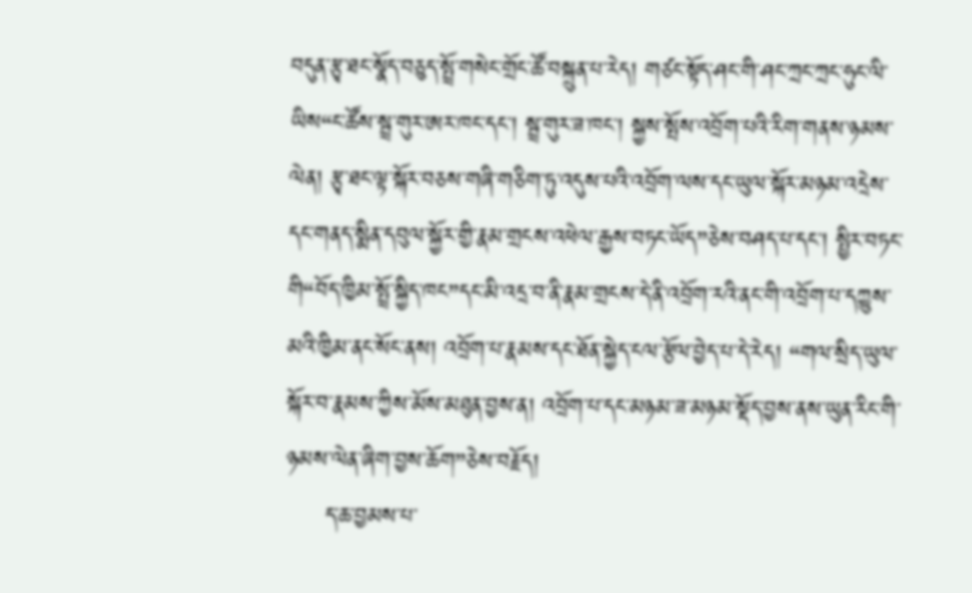བདུན་རྩྭ་ཐང་སྣོད་བཅུད་སྤྲོ་གསེང་གྲོང་ཚོ་བསྐྲུན་པ་རེད། གཙང་སྟོད་ཤང་གི་ཤང་ཀྲང་ཀྲང་ཧུང་ལི་ཡིས“ང་ཚོས་སྦྲ་གུར་ཨར་ཁང་དང་། སྦྲ་གུར་ཟ་ཁང་། སྐྱས་སྤོས་འབྲོག་པའི་རིག་གནས་ཉམས་ལེན། རྩྭ་ཐང་ལྟ་སྐོར་བཅས་གཞི་གཅིག་ཏུ་འདུས་པའི་འབྲོག་ལས་དང་ཡུལ་སྐོར་མཉམ་འདྲེས་དང་གནད་སྨིན་དབུལ་སྐྱོར་གྱི་རྣམ་གྲངས་འཕེལ་རྒྱས་བཏང་ཡོད”ཅེས་བཤད་པ་དང་། སྤྱིར་བཏང་གི“བོད་ཁྱིམ་སྤྲོ་སྐྱིད་ཁང”དང་མི་འདྲ་བ་ནི་རྣམ་གྲངས་དེ་ནི་འབྲོག་རའི་ནང་གི་འབྲོག་པ་དཀྱུས་མའི་ཁྱིམ་ནང་སོང་ནས། འབྲོག་པ་རྣམས་དང་ཐོན་སྐྱེད་ངལ་རྩོལ་བྱེད་པ་དེ་རེད། “གལ་སྲིད་ཡུལ་སྐོར་བ་རྣམས་ཀྱིས་མོས་མཐུན་བྱས་ན། འབྲོག་པ་དང་མཉམ་ཟ་མཉམ་སྡོད་བྱས་ནས་ཡུན་རིང་གི་ཉམས་ལེན་ཞིག་བྱས་ཆོག”ཅེས་བརྗོད།
     ད་ཆ་བྱམས་པ་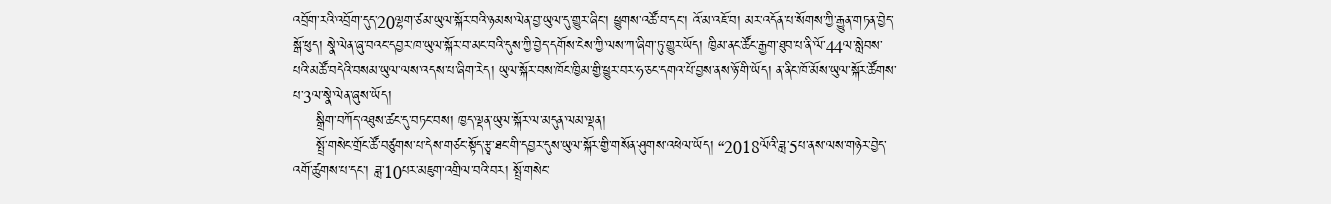འབྲོག་རའི་འབྲོག་དུད་20ལྷག་ཙམ་ཡུལ་སྐོར་བའི་ཉམས་ལེན་བྱ་ཡུལ་དུ་གྱུར་ཞིང་། ཕྱུགས་འཚོ་བ་དང་། འོ་མ་འཇོ་བ། མར་འདོན་པ་སོགས་ཀྱི་རྒྱུན་གཏན་བྱེད་སྒོ་ཕུད། སྣེ་ལེན་ཞུ་བའང་དབྱར་ཁ་ཡུལ་སྐོར་བ་མང་བའི་དུས་ཀྱི་བྱེད་དགོས་ངེས་ཀྱི་ལས་ཀ་ཞིག་ཏུ་གྱུར་ཡོད། ཁྱིམ་ནང་ཚོང་རྒྱག་ཐུབ་པ་ནི་ལོ་44ལ་སླེབས་པའི་མཚོ་བདེའི་བསམ་ཡུལ་ལས་འདས་པ་ཞིག་རེད། ཡུལ་སྐོར་བས་ཁོང་ཁྱིམ་གྱི་ཕྱུར་བར་ཧ་ཅང་དགའ་པོ་བྱས་ནས་ཉོ་གི་ཡོད། ན་ནིང་ཁོ་མོས་ཡུལ་སྐོར་ཚོགས་པ་3ལ་སྣེ་ལེན་ཞུས་ཡོད།
     སྒྲིག་བཀོད་འཐུས་ཚང་དུ་བཏང་བས། ཁྱད་ལྡན་ཡུལ་སྐོར་ལ་མདུན་ལམ་ལྡན།
     སྤྲོ་གསེང་གྲོང་ཚོ་བཙུགས་པ་དེས་གཙང་སྟོད་རྩྭ་ཐང་གི་དབྱར་དུས་ཡུལ་སྐོར་གྱི་གསོན་ཤུགས་འཕེལ་ཡོད། “2018ལོའི་ཟླ་5པ་ནས་ལས་གཉེར་བྱེད་འགོ་ཚུགས་པ་དང་། ཟླ་10པར་མཇུག་འགྲིལ་བའི་བར། སྤྲོ་གསེང་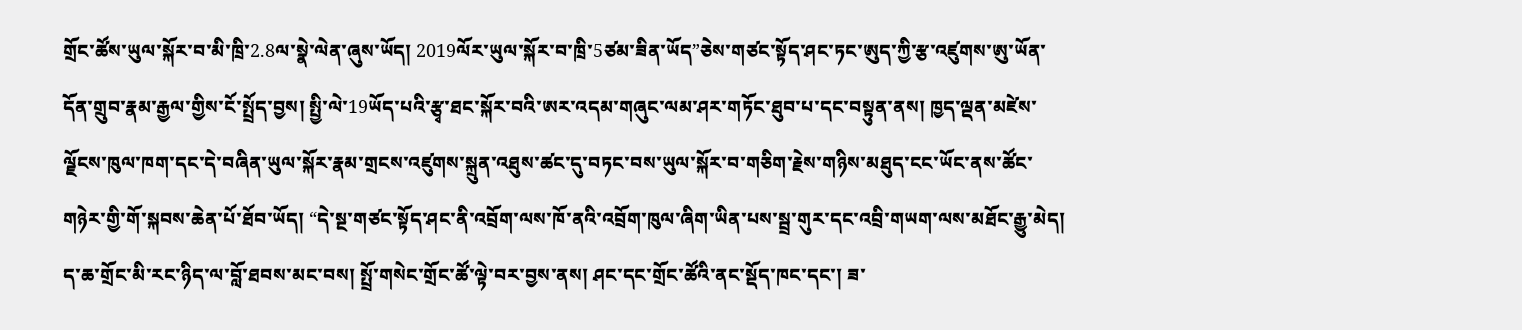གྲོང་ཚོས་ཡུལ་སྐོར་བ་མི་ཁྲི་2.8ལ་སྣེ་ལེན་ཞུས་ཡོད། 2019ལོར་ཡུལ་སྐོར་བ་ཁྲི་5ཙམ་ཟིན་ཡོད”ཅེས་གཙང་སྟོད་ཤང་ཏང་ཨུད་ཀྱི་རྩ་འཛུགས་ཨུ་ཡོན་དོན་གྲུབ་རྣམ་རྒྱལ་གྱིས་ངོ་སྤྲོད་བྱས། སྤྱི་ལེ་19ཡོད་པའི་རྩྭ་ཐང་སྐོར་བའི་ཨར་འདམ་གཞུང་ལམ་ཤར་གཏོང་ཐུབ་པ་དང་བསྟུན་ནས། ཁྱད་ལྡན་མཛེས་ལྗོངས་ཁུལ་ཁག་དང་དེ་བཞིན་ཡུལ་སྐོར་རྣམ་གྲངས་འཛུགས་སྐྲུན་འཐུས་ཚང་དུ་བཏང་བས་ཡུལ་སྐོར་བ་གཅིག་རྗེས་གཉིས་མཐུད་ངང་ཡོང་ནས་ཚོང་གཉེར་གྱི་གོ་སྐབས་ཆེན་པོ་ཐོབ་ཡོད། “དེ་སྔ་གཙང་སྟོད་ཤང་ནི་འབྲོག་ལས་ཁོ་ནའི་འབྲོག་ཁུལ་ཞིག་ཡིན་པས་སྦྲ་གུར་དང་འབྲི་གཡག་ལས་མཐོང་རྒྱུ་མེད། ད་ཆ་གྲོང་མི་རང་ཉིད་ལ་བློ་ཐབས་མང་བས། སྤྲོ་གསེང་གྲོང་ཚོ་ལྟེ་བར་བྱས་ནས། ཤང་དང་གྲོང་ཚོའི་ནང་སྡོད་ཁང་དང་། ཟ་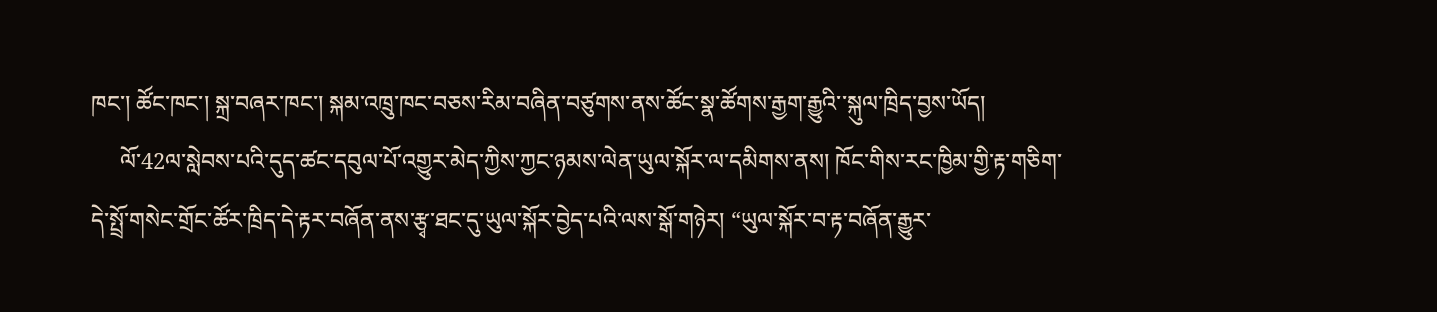ཁང་། ཚོང་ཁང་། སྐྲ་བཞར་ཁང་། སྐམ་འཁྲུ་ཁང་བཅས་རིམ་བཞིན་བཙུགས་ནས་ཚོང་སྣ་ཚོགས་རྒྱག་རྒྱུའི་་སྐུལ་ཁྲིད་བྱས་ཡོད།
     ལོ་42ལ་སླེབས་པའི་དུད་ཚང་དབུལ་པོ་འགྱུར་མེད་ཀྱིས་ཀྱང་ཉམས་ལེན་ཡུལ་སྐོར་ལ་དམིགས་ནས། ཁོང་གིས་རང་ཁྱིམ་གྱི་རྟ་གཅིག་དེ་སྤྲོ་གསེང་གྲོང་ཚོར་ཁྲིད་དེ་རྟར་བཞོན་ནས་རྩྭ་ཐང་དུ་ཡུལ་སྐོར་བྱེད་པའི་ལས་སྒོ་གཉེར། “ཡུལ་སྐོར་བ་རྟ་བཞོན་རྒྱུར་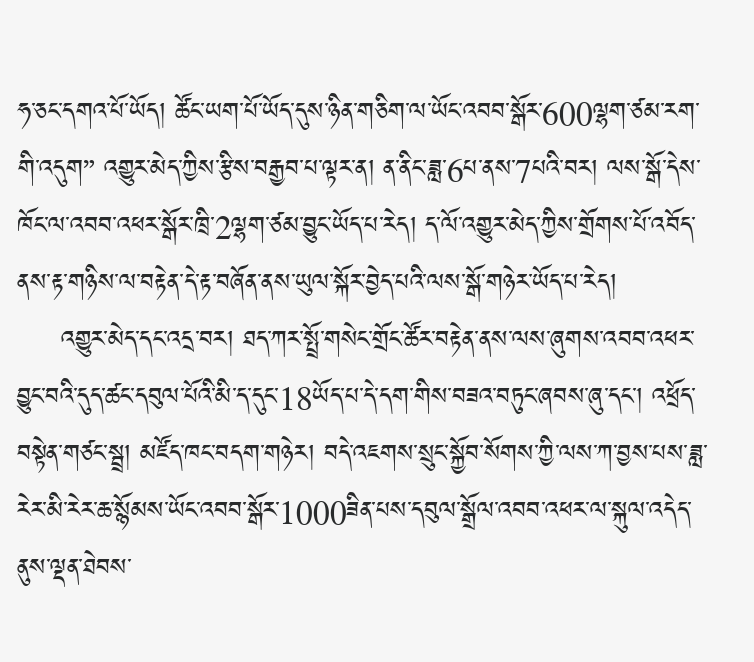ཧ་ཅང་དགའ་པོ་ཡོད། ཚོང་ཡག་པོ་ཡོད་དུས་ཉིན་གཅིག་ལ་ཡོང་འབབ་སྒོར་600ལྷག་ཙམ་རག་གི་འདུག” འགྱུར་མེད་ཀྱིས་རྩིས་བརྒྱབ་པ་ལྟར་ན། ན་ནིང་ཟླ་6པ་ནས་7པའི་བར། ལས་སྒོ་དེས་ཁོང་ལ་འབབ་འཕར་སྒོར་ཁྲི་2ལྷག་ཙམ་བྱུང་ཡོད་པ་རེད། ད་ལོ་འགྱུར་མེད་ཀྱིས་གྲོགས་པོ་འབོད་ནས་རྟ་གཉིས་ལ་བརྟེན་དེ་རྟ་བཞོན་ནས་ཡུལ་སྐོར་བྱེད་པའི་ལས་སྒོ་གཉེར་ཡོད་པ་རེད།
     འགྱུར་མེད་དང་འདྲ་བར། ཐད་ཀར་སྤྲོ་གསེང་གྲོང་ཚོར་བརྟེན་ནས་ལས་ཞུགས་འབབ་འཕར་བྱུང་བའི་དུད་ཚང་དབུལ་པོའི་མི་ད་དུང་18ཡོད་པ་དེ་དག་གིས་བཟའ་བཏུང་ཞབས་ཞུ་དང་། འཕྲོད་བསྟེན་གཙང་སྦྲ། མཛོད་ཁང་བདག་གཉེར། བདེ་འཇགས་སྲུང་སྐྱོབ་སོགས་ཀྱི་ལས་ཀ་བྱས་པས་ཟླ་རེར་མི་རེར་ཆ་སྙོམས་ཡོང་འབབ་སྒོར་1000ཟིན་པས་དབུལ་སྒྲོལ་འབབ་འཕར་ལ་སྐུལ་འདེད་ནུས་ལྡན་ཐེབས་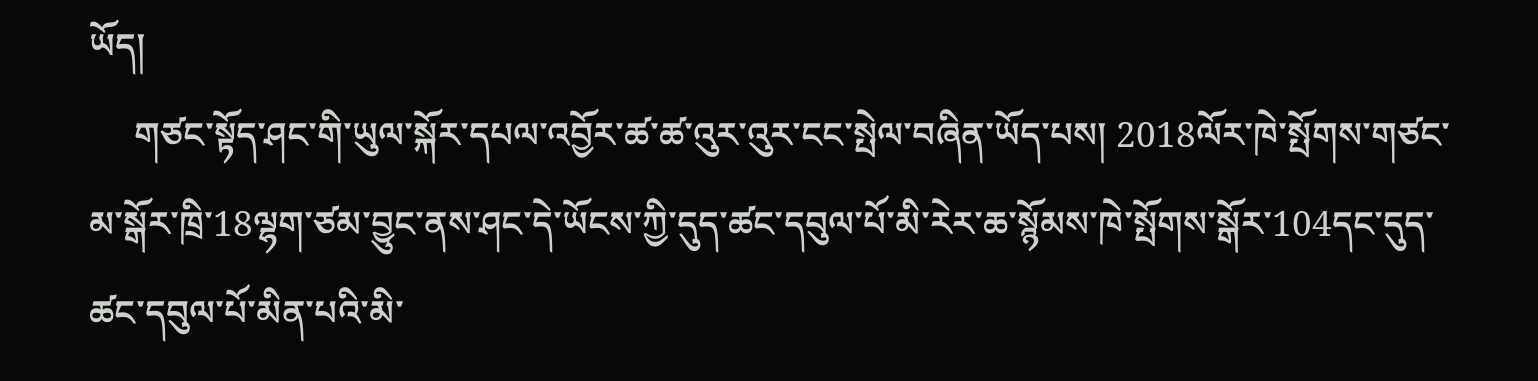ཡོད།
     གཙང་སྟོད་ཤང་གི་ཡུལ་སྐོར་དཔལ་འབྱོར་ཚ་ཚ་འུར་འུར་ངང་སྤེལ་བཞིན་ཡོད་པས། 2018ལོར་ཁེ་སྤོགས་གཙང་མ་སྒོར་ཁྲི་18ལྷག་ཙམ་བྱུང་ནས་ཤང་དེ་ཡོངས་ཀྱི་དུད་ཚང་དབུལ་པོ་མི་རེར་ཆ་སྙོམས་ཁེ་སྤོགས་སྒོར་104དང་དུད་ཚང་དབུལ་པོ་མིན་པའི་མི་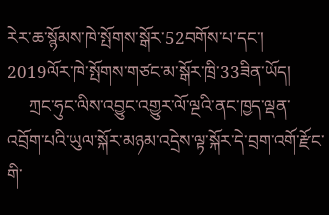རེར་ཆ་སྙོམས་ཁེ་སྤོགས་སྒོར་52བགོས་པ་དང་། 2019ལོར་ཁེ་སྤོགས་གཙང་མ་སྒོར་ཁྲི་33ཟིན་ཡོད།
     ཀྲང་ཧུང་ལིས་འབྱུང་འགྱུར་ལོ་ལྔའི་ནང་ཁྱད་ལྡན་འབྲོག་པའི་ཡུལ་སྐོར་མཉམ་འདྲེས་ལྟ་སྐོར་དེ་བྲག་འགོ་རྫོང་གི་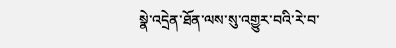སྣེ་འདྲེན་ཐོན་ལས་སུ་འགྱུར་བའི་རེ་བ་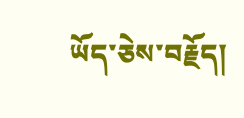ཡོད་ཅེས་བརྗོད།